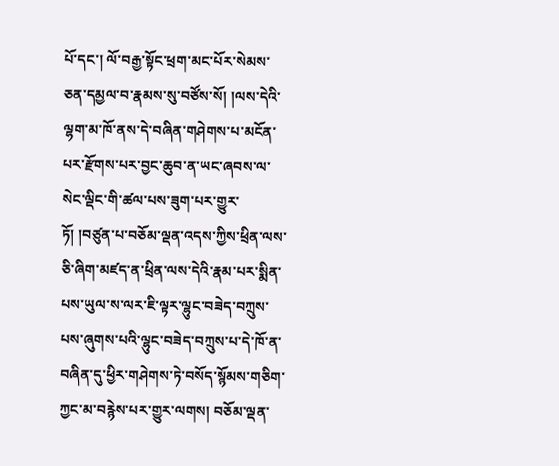པོ་དང་། ལོ་བརྒྱ་སྟོང་ཕྲག་མང་པོར་སེམས་ཅན་དམྱལ་བ་རྣམས་སུ་བཙོས་སོ། །ལས་དེའི་ལྷག་མ་ཁོ་ནས་དེ་བཞིན་གཤེགས་པ་མངོན་པར་རྫོགས་པར་བྱང་ཆུབ་ན་ཡང་ཞབས་ལ་སེང་ལྡིང་གི་ཚལ་པས་ཟུག་པར་གྱུར་ཏོ། །བཙུན་པ་བཅོམ་ལྡན་འདས་ཀྱིས་ཕྲིན་ལས་ཅི་ཞིག་མཛད་ན་ཕྲིན་ལས་དེའི་རྣམ་པར་སྨིན་པས་ཡུལ་ས་ལར་ཇི་ལྟར་ལྷུང་བཟེད་བཀྲུས་པས་ཞུགས་པའི་ལྷུང་བཟེད་བཀྲུས་པ་དེ་ཁོ་ན་བཞིན་དུ་ཕྱིར་གཤེགས་ཏེ་བསོད་སྙོམས་གཅིག་ཀྱང་མ་བརྙེས་པར་གྱུར་ལགས། བཅོམ་ལྡན་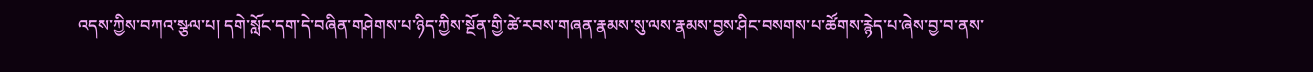འདས་ཀྱིས་བཀའ་སྩལ་པ། དགེ་སློང་དག་དེ་བཞིན་གཤེགས་པ་ཉིད་ཀྱིས་སྔོན་གྱི་ཚེ་རབས་གཞན་རྣམས་སུ་ལས་རྣམས་བྱས་ཤིང་བསགས་པ་ཚོགས་རྙེད་པ་ཞེས་བྱ་བ་ནས་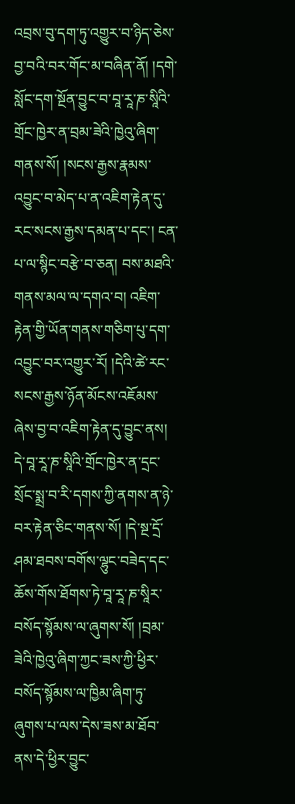འབྲས་བུ་དག་ཏུ་འགྱུར་བ་ཉིད་ཅེས་བྱ་བའི་བར་གོང་མ་བཞིན་ནོ། །དགེ་སློང་དག་སྔོན་བྱུང་བ་བཱ་རཱ་ཎ་སཱིའི་གྲོང་ཁྱེར་ན་བྲམ་ཟེའི་ཁྱེའུ་ཞིག་གནས་སོ། །སངས་རྒྱས་རྣམས་འབྱུང་བ་མེད་པ་ན་འཇིག་རྟེན་དུ་རང་སངས་རྒྱས་དམན་པ་དང་། ངན་པ་ལ་སྙིང་བརྩེ་བ་ཅན། བས་མཐའི་གནས་མལ་ལ་དགའ་བ། འཇིག་རྟེན་གྱི་ཡོན་གནས་གཅིག་པུ་དག་འབྱུང་བར་འགྱུར་རོ། །དེའི་ཚེ་རང་སངས་རྒྱས་ཉོན་མོངས་འཇོམས་ཞེས་བྱ་བ་འཇིག་རྟེན་དུ་བྱུང་ནས། དེ་བཱ་རཱ་ཎ་སཱིའི་གྲོང་ཁྱེར་ན་དྲང་སྲོང་སྨྲ་བ་རི་དགས་ཀྱི་ནགས་ན་ཉེ་བར་རྟེན་ཅིང་གནས་སོ། །དེ་སྔ་དྲོ་ཤམ་ཐབས་བགོས་ལྷུང་བཟེད་དང་ཆོས་གོས་ཐོགས་ཏེ་བཱ་རཱ་ཎ་སཱིར་བསོད་སྙོམས་ལ་ཞུགས་སོ། །བྲམ་ཟེའི་ཁྱེའུ་ཞིག་ཀྱང་ཟས་ཀྱི་ཕྱིར་བསོད་སྙོམས་ལ་ཁྱིམ་ཞིག་ཏུ་ཞུགས་པ་ལས་དེས་ཟས་མ་ཐོབ་ནས་དེ་ཕྱིར་བྱུང་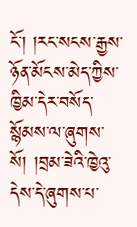ངོ་། །རང་སངས་རྒྱས་ཉོན་མོངས་མེད་ཀྱིས་ཁྱིམ་དེར་བསོད་སྙོམས་ལ་ཞུགས་སོ། །བྲམ་ཟེའི་ཁྱེའུ་དེས་དེ་ཞུགས་པ་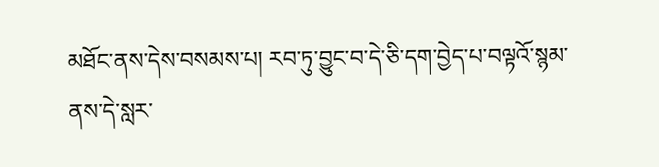མཐོང་ནས་དེས་བསམས་པ། རབ་ཏུ་བྱུང་བ་དེ་ཅི་དག་བྱེད་པ་བལྟའོ་སྙམ་ནས་དེ་སླར་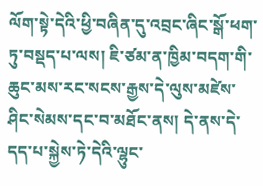ལོག་སྟེ་དེའི་ཕྱི་བཞིན་དུ་འབྲང་ཞིང་སྒོ་ཕག་ཏུ་བསྡད་པ་ལས། ཇི་ཙམ་ན་ཁྱིམ་བདག་གི་ཆུང་མས་རང་སངས་རྒྱས་དེ་ལུས་མཛེས་ཤིང་སེམས་དང་བ་མཐོང་ནས། དེ་ནས་དེ་དད་པ་སྐྱེས་ཏེ་དེའི་ལྷུང་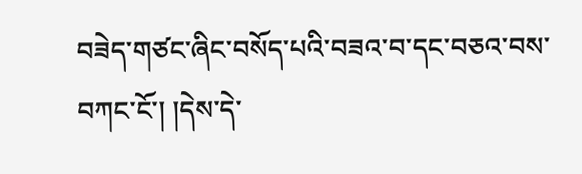བཟེད་གཙང་ཞིང་བསོད་པའི་བཟའ་བ་དང་བཅའ་བས་བཀང་ངོ་། །དེས་དེ་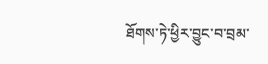ཐོགས་ཏེ་ཕྱིར་བྱུང་བ་བྲམ་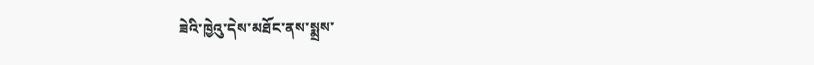ཟེའི་ཁྱེའུ་དེས་མཐོང་ནས་སྨྲས་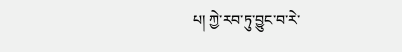པ། ཀྱེ་རབ་ཏུ་བྱུང་བ་རེ་